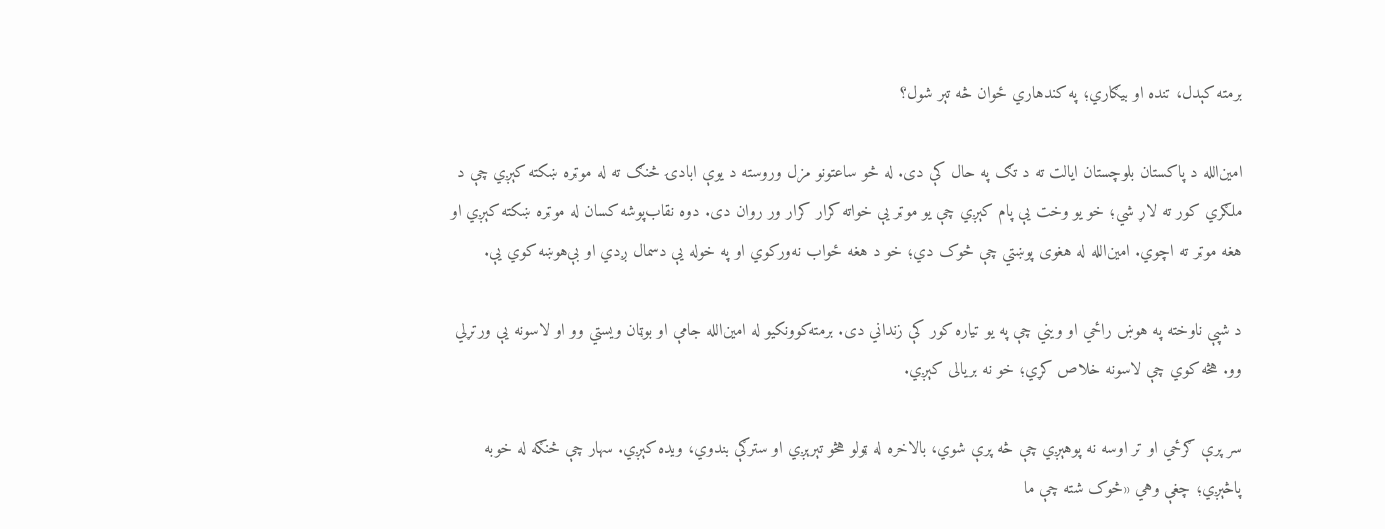برمته کېدل، تنده او بيګاري؛ په کندهاري ځوان څه تېر شول؟

امین‌الله د پاکستان بلوچستان ایالت ته د تګ په حال کې دی. له څو ساعتونو مزل وروسته د یوې ابادۍ څنګ ته له موټره ښکته کېږي چې د ملګري کور ته لاړ شي؛ خو یو وخت یې پام کېږي چې یو موټر یې خواته کرار کرار ور روان دی. دوه نقاب‌پوشه کسان له موټره ښکته کېږي او هغه موټر ته اچوي. امین‌الله له هغوی پوښتي چې څوک دي؛ خو د هغه ځواب نه‌ورکوي او په خوله یې دسمال ږدي او بې‌هوښه کوي یې.

د شپې ناوخته په هوښ راځي او ویني چې په یو تیاره کور کې زنداني دی. برمته‌‌کوونکیو له امین‌الله جامې او بوټان ویستي وو او لاسونه یې ورتړلي وو. هڅه کوي چې لاسونه خلاص کړي؛ خو نه بریالی کېږي.

سر پرې ګرځي او تر اوسه نه پوهېږي چې څه پرې شوي، بالاخره له ټولو هڅو تېرېږي او سترګې بندوي، ویده کېږي. سهار چې څنګه له خوبه پاڅېږي؛ چغې وهي «څوک شته چې ما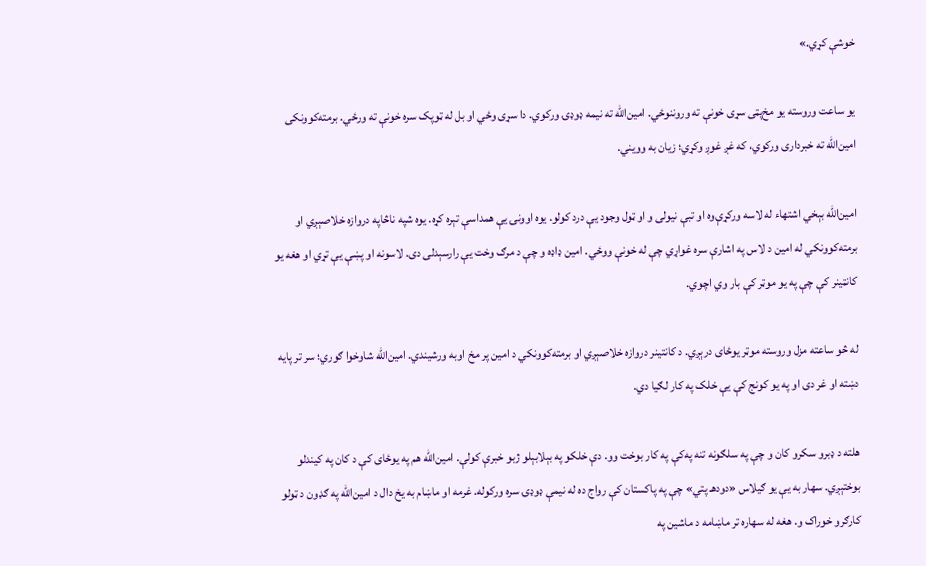خوشې کړي.»

یو ساعت وروسته یو مخ‌پټی سړی خونې ته وروننوځي. امین‌الله ته نیمه ډوډۍ ورکوي. دا سړی وځي او بل له ټوپک سره خونې ته ورځي. برمته‌کوونکی امین‌الله ته خبرداری ورکوي، که غږ غوږ وکړي؛ زیان به وویني.

امین‌الله بېخي اشتهاء له لاسه ورکړې‌وه او تبې نیولی و او ټول وجود یې درد کولو. یوه اوونۍ یې همداسې تېره کړه. یوه شپه ناڅاپه دروازه خلاصېږي او برمته‌کوونکي له امین د لاس په اشارې سره غواړي چې له خونې ووځي. امین ډاډه و چې د مرګ وخت یې رارسېدلی دی. لاسونه او پښې یې تړي او هغه یو کانټینر کې چې په یو موټر کې بار وي اچوي.

له څو ساعته مزل وروسته موټر یوځای درېږي. د کانتینر دروازه خلاصېږي او برمته‌کوونکي د امین پر مخ اوبه ورشیندي. امین‌الله شاوخوا ګوري؛ سر تر پایه دښته او غر دی او په یو کونج کې یې خلک په کار لګیا دي.

هلته د ډبرو سکرو کان و چې په سلګونه تنه په‌کې په کار بوخت وو. دې خلکو په بېلابېلو ژبو خبرې کولې. امین‌الله هم په یوځای کې د کان په کیندلو بوختېږي. سهار به یې یو ګیلاس «دودهـ پتي» چې په پاکستان کې رواج ده له نیمې ډوډۍ سره ورکوله. غرمه او ماښام به یخ دال د امین‌الله په ګډون د ټولو کارګرو خوراک و. هغه له سهاره تر ماښامه د ماشین په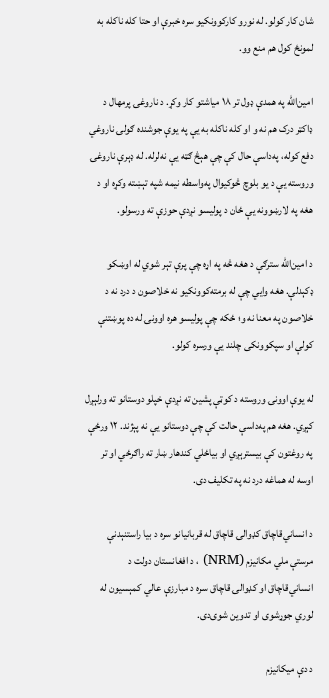شان کار کولو. له نورو کارکوونکیو سره خبرې او حتا کله ناکله به لمونځ کول هم منع وو.

امین‌الله په همدې ډول تر ۱۸ میاشتو کار وکړ. د ناروغۍ پرمهال د ډاکټر درک هم نه و او کله ناکله به یې په یوې جوشنده ګولۍ ناروغي دفع کوله، په‌داسې حال کې چې هېڅ ګټه یې نه‌لرله. له ډېرې ناروغۍ وروسته یې د یو بلوچ څوکيوال په‌واسطه نیمه شپه تېښته وکړه او د هغه په لارښوونه یې ځان د پولیسو نږدې حوزې ته ورسولو.

د امین‌الله سترګې د هغه څه په اړه چې پرې تېر شوي له اوښکو ډکېدلې. هغه وايي چې له برمته‌کوونکیو نه خلاصون د درد نه د خلاصون په معنا نه و؛ ځکه چې پولیسو هره اوونۍ له ده پوښتنې کولې او سپکوونکی چلند یې ورسره کولو.

له یوې اوونۍ وروسته د کوټې پشین ته نږدې خپلو دوستانو ته ورلېږل کېږي. هغه هم په‌داسې حالت کې چې دوستانو یې نه پېژند. ۱۲ ورځې په روغتون کې بیسترېږي او بیاځلي کندهار ښار ته راګرځي او تر اوسه له هماغه درد نه په تکلیف دی.

د انساني‌قاچاق کډوالۍ قاچاق له قربانیانو سره د بیا راستنېدنې مرستې ملي مکانیزم (NRM) ، د افغانستان دولت د انساني‌قاچاق او کډوالۍ قاچاق سره د مبارزې عالي کمېسیون له لوري جوړشوی او تدوین شوی‌دی.

د دې میکانیزم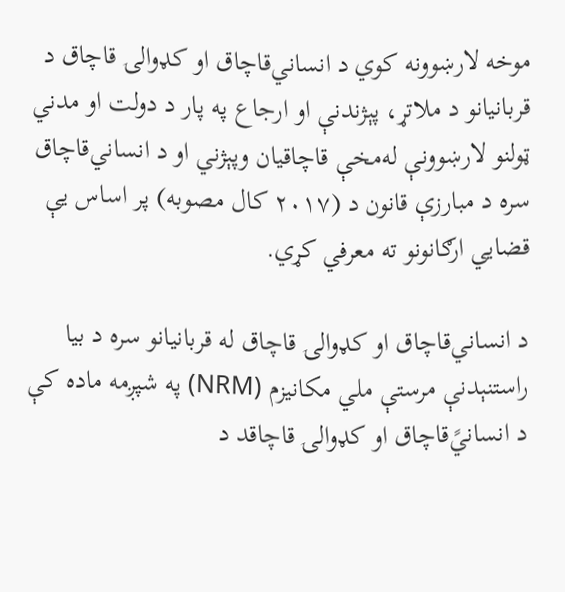موخه لارښوونه کوي د انساني‌قاچاق او کډوالۍ قاچاق د قربانیانو د ملاتړ، پېژندنې او ارجاع په پار د دولت او مدني ټولنو لارښوونې له‌مخې قاچاقیان وپېژني او د انساني‌قاچاق سره د مبارزې قانون د (۲۰۱۷ کال مصوبه) پر اساس یې قضايي ارګانونو ته معرفي کړي.

د انساني‌قاچاق او کډوالۍ قاچاق له قربانیانو سره د بیا راستنېدنې مرستې ملي مکانیزم (NRM) په شپږمه ماده کې د انساني‌ًقاچاق او کډوالۍ قاچاقد د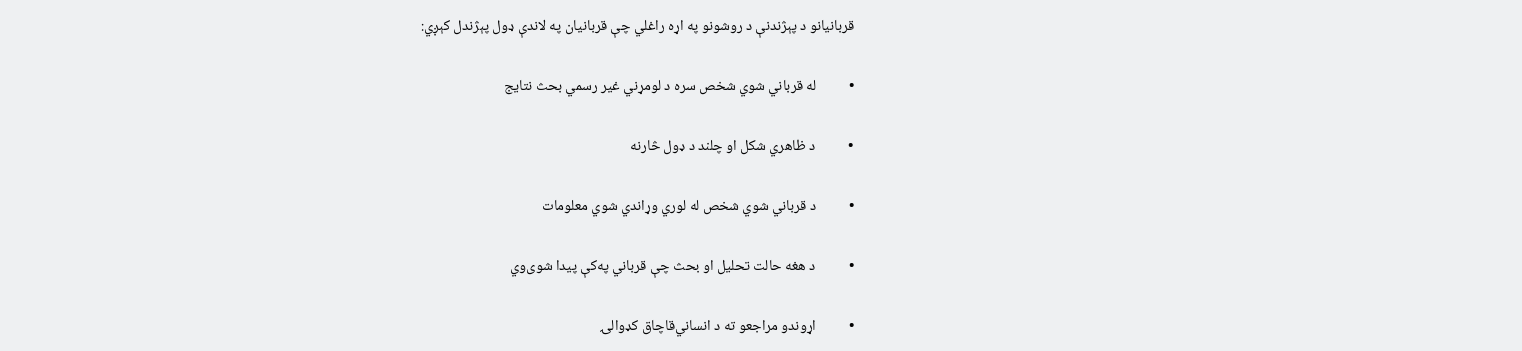قربانیانو د پېژندنې د روشونو په اړه راغلي چې قربانیان په لاندې ډول پېژندل کېږي:

•          له قرباني شوي شخص سره د لومړني غیر رسمي بحث نتایج

•          د ظاهري شکل او چلند د ډول څارنه

•          د قرباني شوي شخص له لوري وړاندي شوي معلومات

•          د هغه حالت تحلیل او بحث چې قرباني په‌کې پيدا شوی‌وي

•          اړوندو مراجعو ته د انساني‌قاچاق کډوالۍ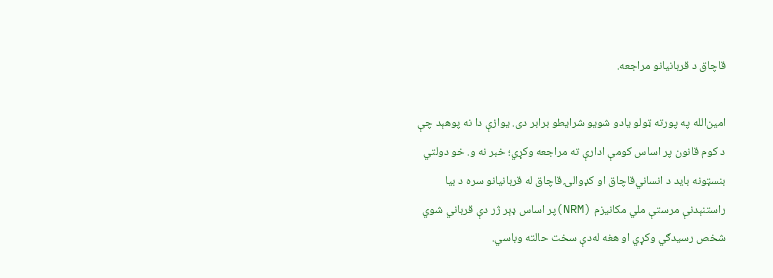قاچاق د قربانیانو مراجعه.

امین‌الله په پورته ټولو یادو شویو شرایطو برابر دی. یوازې دا نه پوهېد چې د کوم قانون پر اساس کومې ادارې ته مراجعه وکړي؛ خبر نه و. خو دولتي بنسټونه باید د انساني‌قاچاق او کډوالۍ قاچاق له قربانیانو سره د بیا راستنېدنې مرستې ملي مکانیزم (NRM)پر اساس ډېر ژر دې قرباني شوي شخص رسیدګي وکړي او هغه له‌دې سخت حالته وباسي.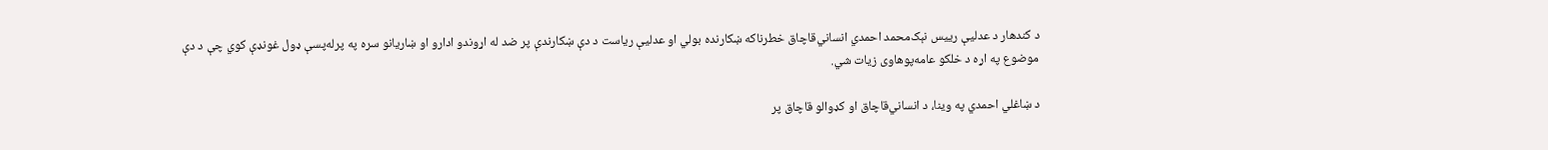د کندهار د عدلیې رییس نېک‌محمد احمدي انساني‌قاچاق خطرناکه ښکارنده بولي او عدلیې ریاست د دې ښکارندې پر ضد له اړوندو ادارو او ښاریانو سره په پرله‌پسې ډول غونډې کوي چې د دې موضوع په اړه د خلکو عامه‌پوهاوی زیات شي.

د ښاغلي احمدي په وینا، د انساني‌قاچاق او کډوالو قاچاق پر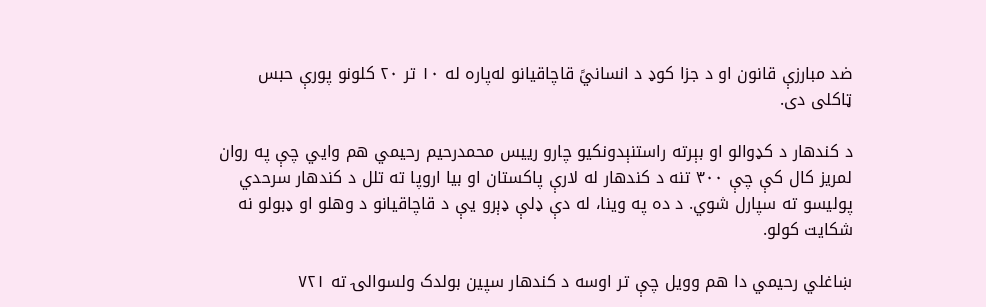ضد مبارزې قانون او د جزا کوډ د انساني‌ً قاچاقیانو له‌پاره له ۱۰ تر ۲۰ کلونو پورې حبس ټاکلی دی.

د کندهار د کډوالو او بېرته راستنېدونکیو چارو رییس محمدرحیم رحیمي هم وايي چې په روان لمریز کال کې چې ۳۰۰ تنه د کندهار له لارې پاکستان او بیا اروپا ته تلل د کندهار سرحدي پولیسو ته سپارل شوي. د ده په وینا، له دې ډلې ډېرو یې د قاچاقیانو د وهلو او ډبولو نه شکایت کولو.

ښاغلي رحیمي دا هم وویل چې تر اوسه د کندهار سپین بولدک ولسوالۍ ته ۷۲۱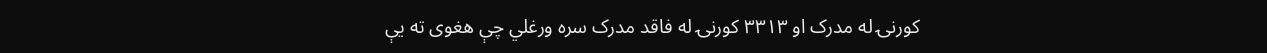کورنۍ له مدرک او ۳۳۱۳ کورنۍ له فاقد مدرک سره ورغلي چې هغوی ته یې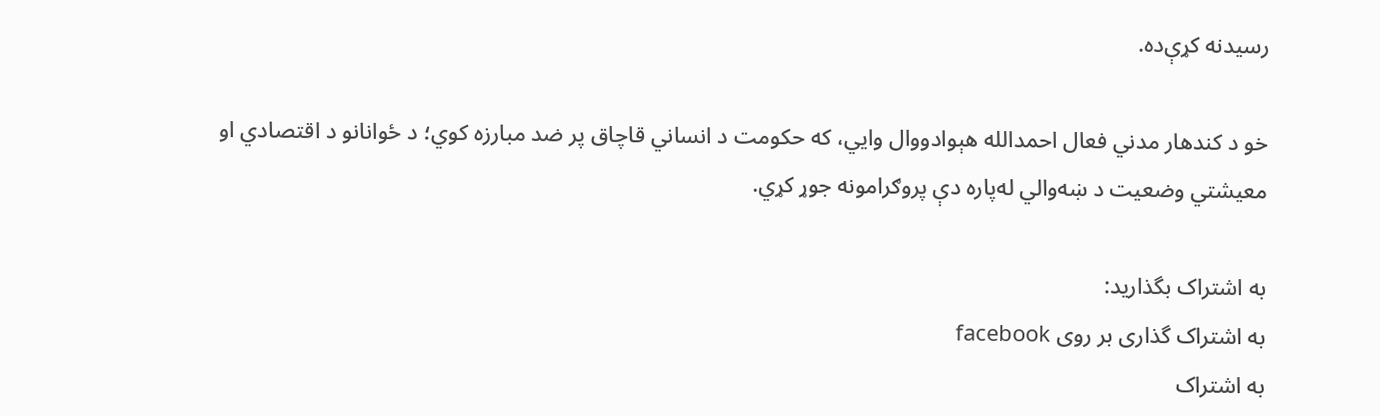رسیدنه کړې‌ده.

خو د کندهار مدني فعال احمدالله هېوادووال وايي، که حکومت د انساني قاچاق پر ضد مبارزه کوي؛ د ځوانانو د اقتصادي او معیشتي وضعیت د ښه‌والي له‌پاره دې پروګرامونه جوړ کړي.

به اشتراک بگذارید:
به اشتراک گذاری بر روی facebook
به اشتراک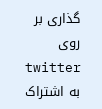گذاری بر روی twitter
به اشتراک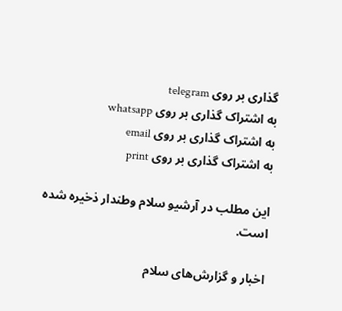گذاری بر روی telegram
به اشتراک گذاری بر روی whatsapp
به اشتراک گذاری بر روی email
به اشتراک گذاری بر روی print

این مطلب در آرشیو سلام وطندار ذخیره شده است.

اخبار و گزارش‌های سلام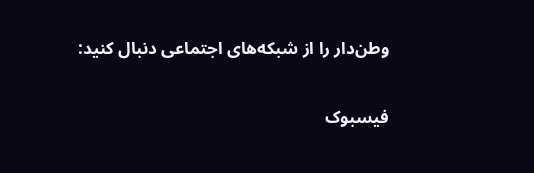وطن‌دار را از شبکه‌های اجتماعی دنبال کنید:

فیسبوک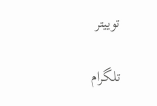توییتر

تلگرام